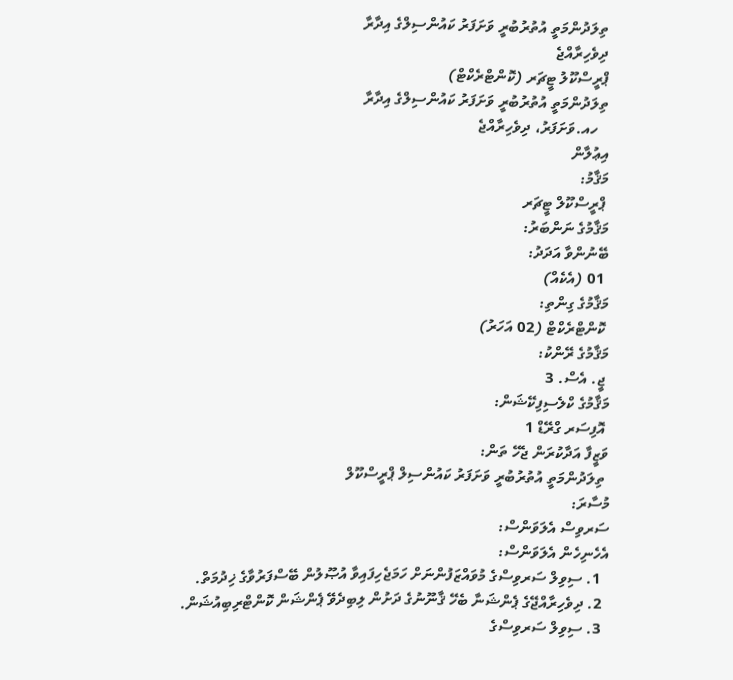ތިލަދުންމަތީ އުތުރުބުރީ ވަށަފަރު ކައުންސިލްގެ އިދާރާ
ދިވެހިރާއްޖެ
ޕްރީސްކޫލު ޓީޗަރ (ކޮންޓްރެކްޓް)
ތިލަދުންމަތީ އުތުރުބުރީ ވަށަފަރު ކައުންސިލްގެ އިދާރާ
   ހއ.ވަށަފަރު، ދިވެހިރާއްޖެ
އިޢުލާން
މަޤާމު:
 ޕްރީސްކޫލް ޓީޗަރ
މަޤާމުގެ ނަންބަރު:
ބޭނުންވާ އަދަދު:
 01 (އެކެއް)
މަޤާމުގެ ގިންތި:
 ކޮންޓްރެކްޓް (02 އަހަރު)
މަޤާމުގެ ރޭންކު:
 ޖީ. އެސް. 3
މަޤާމުގެ ކްލެސިފިކޭޝަން:
 އޮފިސަރ ގްރޭޑް 1
ވަޒީފާ އަދާކުރަން ޖެހޭ ތަން:
 ތިލަދުންމަތީ އުތުރުބުރީ ވަށަފަރު ކައުންސިލް ޕްރީސްކޫލް
މުސާރަ:
ސަރވިސް އެލަވަންސް:
އެހެނިހެން އެލަވަންސް:
  1. ސިވިލް ސަރވިސްގެ މުވައްޒަފުންނަށް ހަމަޖެހިފައިވާ އުޞޫލުން ބޭސްފަރުވާގެ ޚިދުމަތް.
  2. ދިވެހިރާއްޖޭގެ ޕެންޝަނާ ބެހޭ ޤާނޫނުގެ ދަށުން ލިބިދެވޭ ޕެންޝަން ކޮންޓްރިބިއުޝަން.
  3. ސިވިލް ސަރވިސްގެ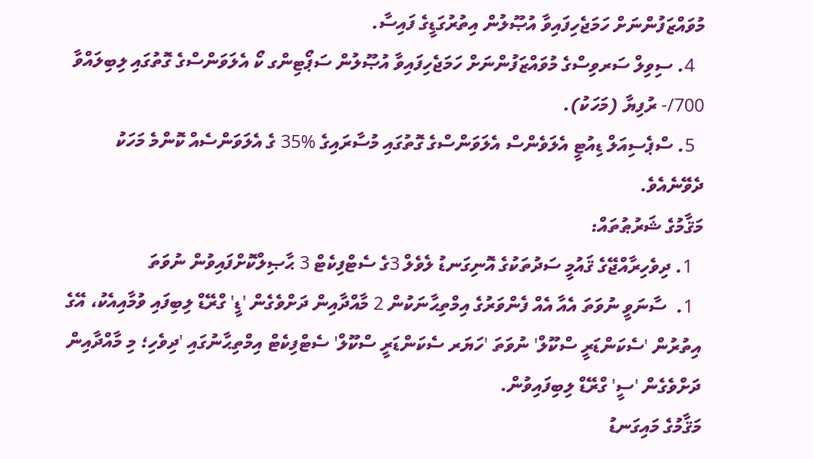މުވައްޒަފުންނަށް ހަމަޖެހިފައިވާ އުޞޫލުން އިތުރުގަޑީގެ ފައިސާ.
  4. ސިވިލް ސަރވިސްގެ މުވައްޒަފުންނަށް ހަމަޖެހިފައިވާ އުޞޫލުން ސަޕޯޓިންގ ކޯ އެލަވަންސްގެ ގޮތުގައި ލިބިލައްވާ 700/- ރުފިޔާ (މަހަކު).
  5. ސްޕެސިއަލް ޑިއުޓީ އެލަވެންސް އެލަވަންސްގެ ގޮތުގައި މުސާރައިގެ %35 ގެ އެލަވަންސެއް ކޮންމެ މަހަކު ދެވޭނެއެވެ.
މަޤާމުގެ ޝަރުޠުތައް:
  1. ދިވެހިރާއްޖޭގެ ޤައުމީ ސަދުތަކުގެ އޮނިގަނޑު ލެވެލް 3ގެ ސެޓްފިކެޓް 3 ޙާޞިލްކޮށްފައިވުން ނުވަތަ
  1.  ސާނަވީ ނުވަތަ އެއާ އެއް ފެންވަރުގެ އިމްތިޙާނަކުން 2 މާއްދާއިން ދަށްވެގެން 'ޑީ' ގްރޭޑް ލިބިފައި ވުމާއިއެކު، އޭގެ އިތުރުން 'ސެކަންޑަރީ ސްކޫލް' ނުވަތަ 'ހަޔަރ ސެކަންޑަރީ ސްކޫލް' ސެޓްފިކެޓް އިމްތިޙާނުގައި 'ދިވެހި؛ މި މާއްދާއިން ދަށްވެގެން 'ސީ' ގްރޭޑް ލިބިފައިވުން.
މަޤާމުގެ މައިގަނޑު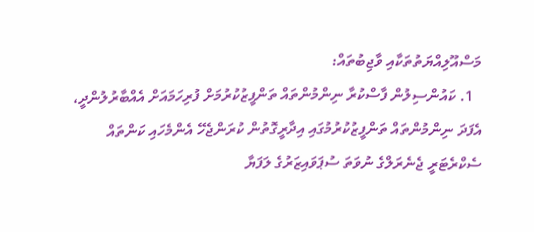މަސްއޫލިއްޔަތުތަކާއި ވާޖިބުތައް:
  1. ކައުންސިލުން ފާސްކުރާ ނިންމުންތައް ތަންފީޒުކުރުމަށް ފުރިހަމައަށް އެއްބާރުލުންދީ، އެފަދަ ނިންމުންތައް ތަންފީޒުކުރުމުގައި އިދާރީގޮތުން ކުރަންޖެހޭ އެންމެހައި ކަންތައް ސެކްރެޓަރީ ޖެނެރަލްގެ ނުވަތަ ސުޕަވައިޒަރުގެ ލަފަޔާ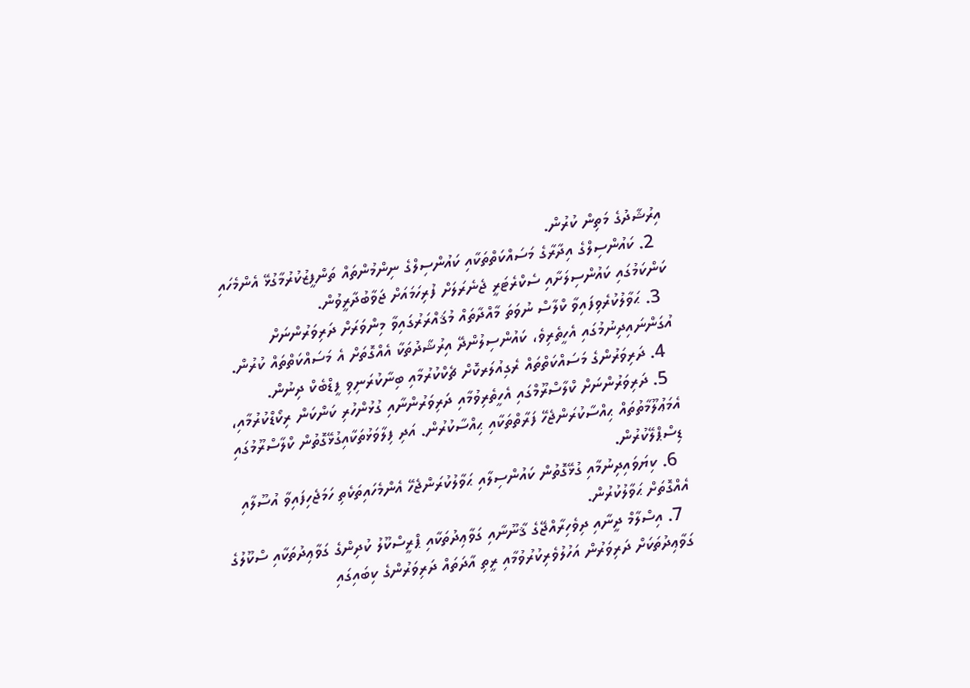އިރުޝާދުގެ މަތިން ކުރުން.
  2. ކައުންސިލްގެ އިދާރާގެ މަސައްކަތްތަކާއި ކައުންސިލްގެ ނިންމުންތައް ތަންފީޒުކުރުމާގުޅޭ އެންމެހައި ކަންކަމުގައި ކައުންސިލަށާއި ސެކްރެޓަރީ ޖެނެރަލަށް ފުރިހަމައަށް ޖަވާބުދާރީވުން.
  3. ޙަވާލުކުރެވިފައިވާ ކްލާސް ނުވަތަ މާއްދާތައް މުޤައްރަރުގައިވާ މިންވަރަށް ދަރިވަރުންނަށް އުގަންނައިދިނުމުގައި އެހީތެރިވެ، ކައުންސިލުންދޭ އިރުޝާދުތަކާ އެއްގޮތަށް އެ މަސައްކަތްތައް ކުރުން.
  4. ދަރިވަރުންގެ މަސައްކަތްތައް ރެގިއުލަރކޮށް ޗެކްކުރުމާއި ބިނާކުރަނިވި ފީޑްބެކް ދިނުން.
  5. ދަރިވަރުންނަށް ކްލާސްރޫމްގައި އެހީތެރިވުމާއި ދަރިވަރުންނާއި ގުޅުންހުރި ކަންކަން ރިކޯޑްކުރުމާއި، އެމަޢުލޫމާތުތައް ޙިއްސާކުރަންޖެހޭ ފަރާތްތަކާއި ޙިއްސާކުރުން. އަދި ފިލާވަޅުތަކާއިގުޅޭގޮތުން ކްލާސްރޫމުގައި ޑިސްޕްލޭކުރުން.
  6. ކިޔަވައިދިނުމާއި ގުޅޭގޮތުން ކައުންސިލާއި ޙަވާލުކުރަންޖެހޭ އެންމެހައިތަކެތި ހަމަޖެހިފައިވާ އުސޫލާއި އެއްގޮތަށް ޙަވާލުކުރުން.
  7. އިސްލާމް ދީނާއި ދިވެހިރާއްޖޭގެ ޤާނޫނާއި ގަވާޢިދުތަކާއި ޕްރީސްކޫލު ކުދިންގެ ގަވާޢިދުތަކާއި ސްކޫލުގެ ގަވާޢިދުތަކަށް ދަރިވަރުން އަހުލުވެރިކުރުވުމާއި ރީތި އާދަތައް ދަރިވަރުންގެ ކިބައިގައި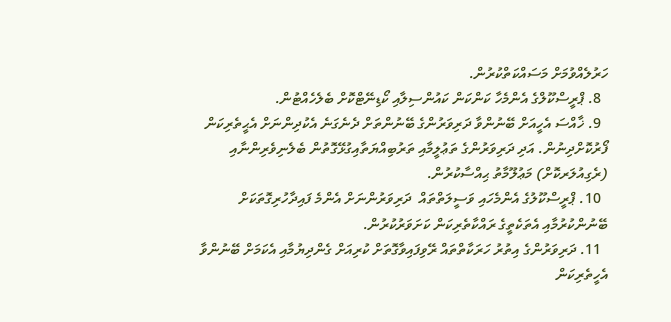ހަރުލެއްވުމަށް މަސައްކަތްކުރުން.
  8. ޕްރީސްކޫލްގެ އެންމެހާ ކަންކަން ކައުންސިލާއި ކޯޑިނޭޓްކޮށް ބެލެހެއްޓުން.
  9. ޚާއްސަ އެހީއަށް ބޭނުންވާ ދަރިވަރުންގެ ބޭނުންތަށް ދެނެގަނެ އެކުދިންނަށް އެޙީތެރިކަން ފޯރުކޮށްދިނުން. އަދި ދަރިވަރުންގެ ތަޢުލީމާއި ތަރުބިއްޔަތާއިގުޅޭގޮތުން ބެލެނިވެރިންނާއި (ރެގިއުލަރކޮށް) މަޢުލޫމާތު ޙިއްސާކުރުން.
  10. ޕްރީސްކޫލުގެ އެންމެހައި ވަސީލަތްތައް  ދަރިވަރުންނަށް އެންމެ ފައިދާހުރިގޮތަކަށް ބޭނުންކުރުމާއި އެތަކެތީގެ ރައްކާތެރިކަން ކަށަވަރުކުރުން.
  11. ދަރިވަރުންގެ އިތުރު ހަރަކާތްތައް ރޭވިފައިވާގޮތަށް ކުރިއަށް ގެންދިޔުމާއި އެކަމަށް ބޭނުންވާ އެހީތެރިކަން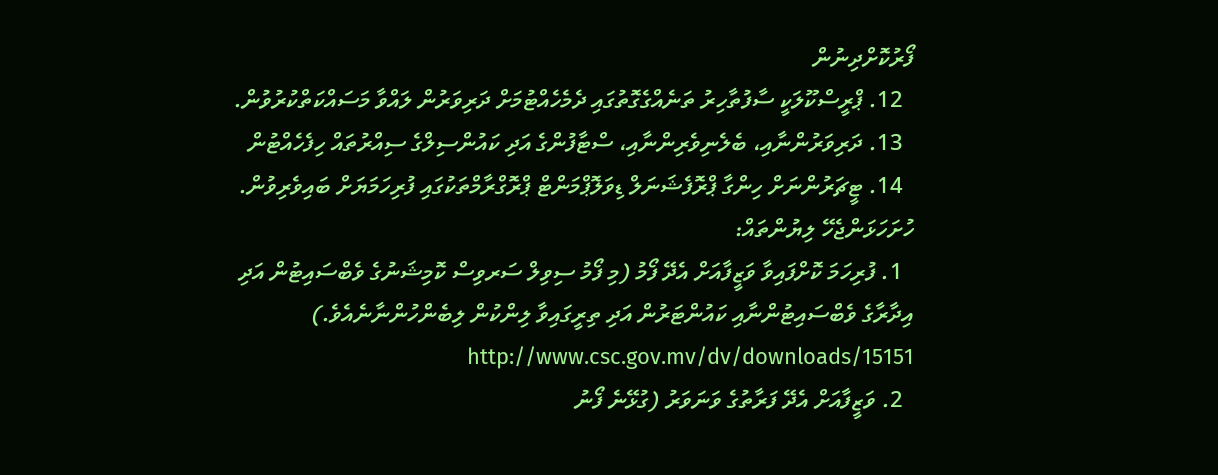ފޯރުކޮށްދިނުން
  12. ޕްރީސްކޫލަކީ ސާފުތާހިރު ތަނެއްގެގޮތުގައި ދެމެހެއްޓުމަށް ދަރިވަރުން ލައްވާ މަސައްކަތްކުރުވުން.
  13. ދަރިވަރުންނާއި، ބެލެނިވެރިންނާއި، ސްޓާފުންގެ އަދި ކައުންސިލްގެ ސިއްރުތައް ހިފެހެއްޓުން
  14. ޓީޗަރުންނަށް ހިންގާ ޕްރޮފެޝަނަލް ޑިވަލޮޕްމަންޓް ޕްރޮގްރާމްތަކުގައި ފުރިހަމަޔަށް ބައިވެރިވުން.
ހުށަހަޅަންޖެހޭ ލިޔުންތައް:
  1. ފުރިހަމަ ކޮށްފައިވާ ވަޒީފާއަށް އެދޭ ފޯމު (މި ފޯމު ސިވިލް ސަރވިސް ކޮމިޝަނުގެ ވެބްސައިޓުން އަދި އިދާރާގެ ވެބްސައިޓުންނާއި ކައުންޓަރުން އަދި ތިރީގައިވާ ލިންކުން ލިބެންހުންނާނެއެވެ.) http://www.csc.gov.mv/dv/downloads/15151
  2. ވަޒީފާއަށް އެދޭ ފަރާތުގެ ވަނަވަރު (ގުޅޭނެ ފޯނު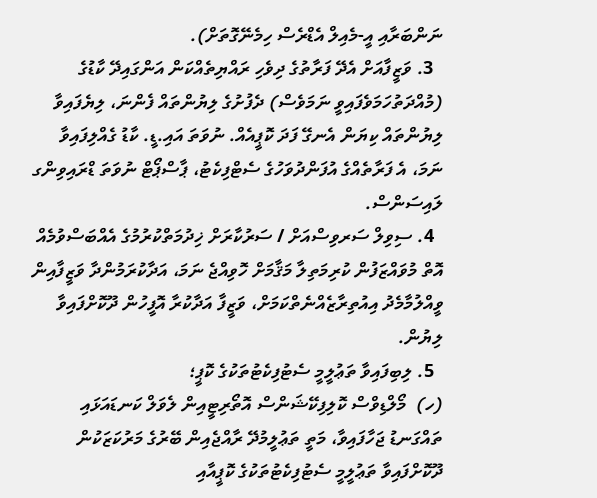ނަންބަރާއި އީ-މެއިލް އެޑްރެސް ހިމެނޭގޮތަށް).
  3. ވަޒީފާއަށް އެދޭ ފަރާތުގެ ދިވެހި ރައްޔިތެއްކަން އަންގައިދޭ ކާޑުގެ (މުއްދަތުހަމަވެފައިވީ ނަމަވެސް) ދެފުށުގެ ލިޔުންތައް ފެންނަ، ލިޔެފައިވާ ލިޔުންތައް ކިޔަން އެނގޭ ފަދަ ކޮޕީއެއް. ނުވަތަ އައި.ޑީ. ކާޑު ގެއްލިފައިވާ ނަމަ، އެ ފަރާތެއްގެ އުފަންދުވަހުގެ ސެޓްފިކެޓު، ޕާސްޕޯޓް ނުވަތަ ޑްރައިވިންގ ލައިސަންސް.
  4. ސިވިލް ސަރވިސްއަށް / ސަރުކާރަށް ޚިދުމަތްކުރުމުގެ އެއްބަސްވުމެއް އޮތް މުވައްޒަފުން ކުރިމަތިލާ މަޤާމަށް ހޮވިއްޖެ ނަމަ، އަދާކުރަމުންދާ ވަޒީފާއިން ވީއްލުމާމެދު އިއުތިރާޒެއްނެތްކަމަށް، ވަޒީފާ އަދާކުރާ އޮފީހުން ދޫކޮށްފައިވާ ލިޔުން.
  5. ލިބިފައިވާ ތަޢުލީމީ ސެޓުފިކެޓުތަކުގެ ކޮޕީ؛
(ހ)  މޯލްޑިވްސް ކޮލިފިކޭޝަންސް އޮތޯރިޓީއިން ލެވަލް ކަނޑައަޅައި ތައްގަނޑު ޖަހާފައިވާ، މަތީ ތަޢުލީމުދޭ ރާއްޖެއިން ބޭރުގެ މަރުކަޒަކުން ދޫކޮށްފައިވާ ތަޢުލީމީ ސެޓުފިކެޓުތަކުގެ ކޮޕީއާއި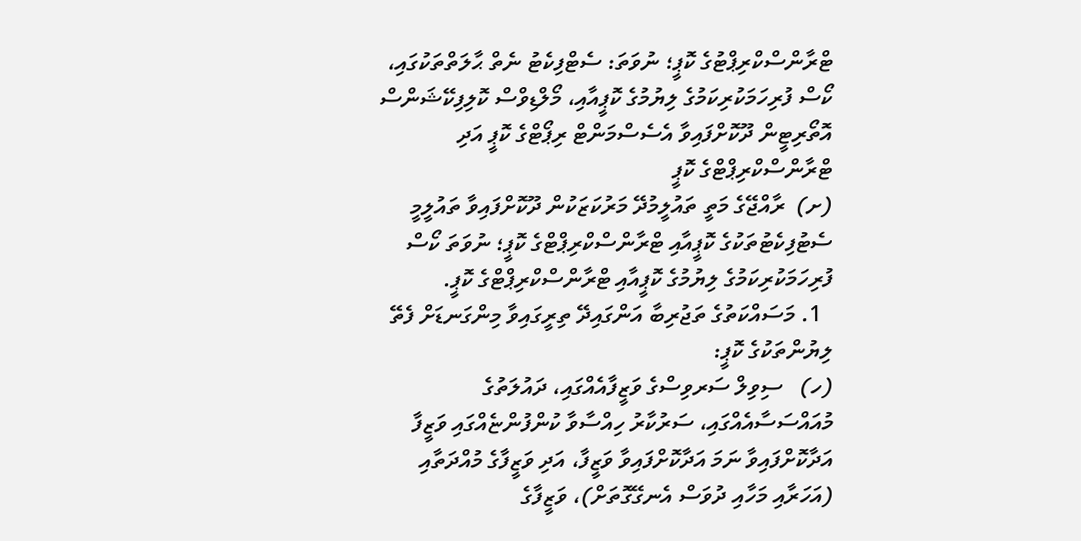ޓްރާންސްކްރިޕްޓުގެ ކޮޕީ؛ ނުވަތަ: ސެޓްފިކެޓު ނެތް ޙާލަތްތަކުގައި، ކޯސް ފުރިހަމަކުރިކަމުގެ ލިޔުމުގެ ކޮޕީއާއި، މޯލްޑިވްސް ކޮލިފިކޭޝަންސް އޮތޯރިޓީން ދޫކޮށްފައިވާ އެސެސްމަންޓް ރިޕޯޓްގެ ކޮޕީ އަދި ޓްރާންސްކްރިޕްޓްގެ ކޮޕީ
(ށ)  ރާއްޖޭގެ މަތީ ތައުލީމުދޭ މަރުކަޒަކުން ދޫކޮށްފައިވާ ތައުލީމީ ސެޓުފިކެޓުތަކުގެ ކޮޕީއާއި ޓްރާންސްކްރިޕްޓްގެ ކޮޕީ؛ ނުވަތަ ކޯސް ފުރިހަމަކުރިކަމުގެ ލިޔުމުގެ ކޮޕީއާއި ޓްރާންސްކްރިޕްޓްގެ ކޮޕީ.
  1. މަސައްކަތުގެ ތަޖުރިބާ އަންގައިދޭ ތިރީގައިވާ މިންގަނޑަށް ފެތޭ ލިޔުންތަކުގެ ކޮޕީ:
(ހ)   ސިވިލް ސަރވިސްގެ ވަޒީފާއެއްގައި، ދައުލަތުގެ މުއައްސަސާއެއްގައި، ސަރުކާރު ހިއްސާވާ ކުންފުންޏެއްގައި ވަޒީފާ އަދާކޮށްފައިވާ ނަމަ އަދާކޮށްފައިވާ ވަޒީފާ، އަދި ވަޒީފާގެ މުއްދަތާއި (އަހަރާއި މަހާއި ދުވަސް އެނގޭގޮތަށް)، ވަޒީފާގެ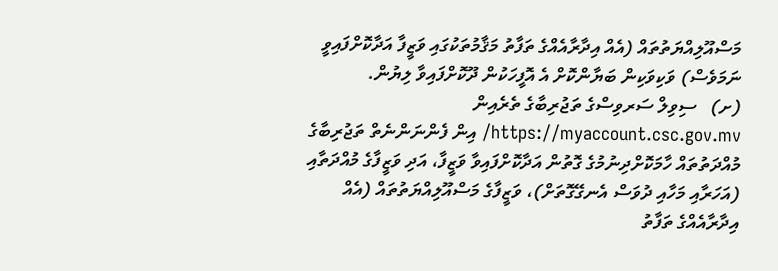މަސްއޫލިއްޔަތުތައް (އެއް އިދާރާއެއްގެ ތަފާތު މަޤާމުތަކުގައި ވަޒީފާ އަދާކޮށްފައިވީ ނަމަވެސް) ވަކިވަކިން ބަޔާންކޮށް އެ އޮފީހަކުން ދޫކޮށްފައިވާ ލިޔުން.
(ށ)   ސިވިލް ސަރވިސްގެ ތަޖުރިބާގެ ތެރެއިން https://myaccount.csc.gov.mv/ އިން ފެންނަންނެތް ތަޖުރިބާގެ މުއްދަތުތައް ހާމަކޮށްދިނުމުގެ ގޮތުން އަދާކޮށްފައިވާ ވަޒީފާ، އަދި ވަޒީފާގެ މުއްދަތާއި (އަހަރާއި މަހާއި ދުވަސް އެނގޭގޮތަށް)، ވަޒީފާގެ މަސްއޫލިއްޔަތުތައް (އެއް އިދާރާއެއްގެ ތަފާތު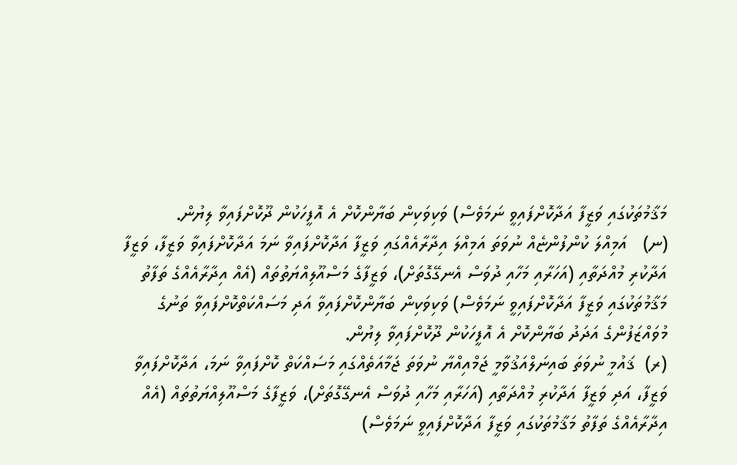މަޤާމުތަކުގައި ވަޒީފާ އަދާކޮށްފައިވީ ނަމަވެސް) ވަކިވަކިން ބަޔާންކޮށް އެ އޮފީހަކުން ދޫކޮށްފައިވާ ލިޔުން.
(ނ)   އަމިއްލަ ކުންފުންޏެއް ނުވަތަ އަމިއްލަ އިދާރާއެއްގައި ވަޒީފާ އަދާކޮށްފައިވާ ނަމަ އަދާކޮށްފައިވާ ވަޒީފާ، ވަޒީފާ އަދާކުރި މުއްދަތާއި (އަހަރާއި މަހާއި ދުވަސް އެނގޭގޮތަށް)، ވަޒީފާގެ މަސްއޫލިއްޔަތުތައް (އެއް އިދާރާއެއްގެ ތަފާތު މަޤާމުތަކުގައި ވަޒީފާ އަދާކޮށްފައިވީ ނަމަވެސް) ވަކިވަކިން ބަޔާންކޮށްފައިވާ އަދި މަސައްކަތްކޮށްފައިވާ ތަނުގެ މުވައްޒަފުންގެ އަދަދު ބަޔާންކޮށް އެ އޮފީހަކުން ދޫކޮށްފައިވާ ލިޔުން.
(ރ)  ޤައުމީ ނުވަތަ ބައިނަލްއަޤުވާމީ ޖަމްއިއްޔާ ނުވަތަ ޖަމާއަތެއްގައި މަސައްކަތް ކޮށްފައިވާ ނަމަ، އަދާކޮށްފައިވާ ވަޒީފާ، އަދި ވަޒީފާ އަދާކުރި މުއްދަތާއި (އަހަރާއި މަހާއި ދުވަސް އެނގޭގޮތަށް)، ވަޒީފާގެ މަސްއޫލިއްޔަތުތައް (އެއް އިދާރާއެއްގެ ތަފާތު މަޤާމުތަކުގައި ވަޒީފާ އަދާކޮށްފައިވީ ނަމަވެސް)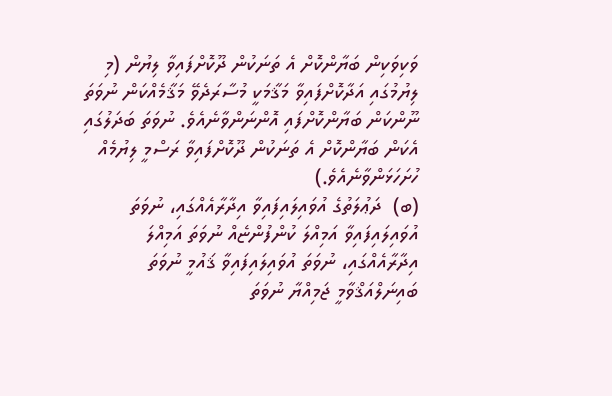ވަކިވަކިން ބަޔާންކޮށް އެ ތަނަކުން ދޫކޮށްފައިވާ ލިޔުން (މި ލިޔުމުގައި އަދާކޮށްފައިވާ މަޤާމަކީ މުސާރަދެވޭ މަޤާމެއްކަން ނުވަތަ ނޫންކަން ބަޔާންކޮށްފައި އޮންނަންވާނެއެވެ. ނުވަތަ ބަދަލުގައި އެކަން ބަޔާންކޮށް އެ ތަނަކުން ދޫކޮށްފައިވާ ރަސްމީ ލިޔުމެއް ހުށަހަޅަންވާނެއެވެ.)
(ބ)  ދަޢުލަތުގެ އުވައިލައިފައިވާ އިދާރާއެއްގައި، ނުވަތަ އުވައިލައިފައިވާ އަމިއްލަ ކުންފުންޏެއް ނުވަތަ އަމިއްލަ އިދާރާއެއްގައި، ނުވަތަ އުވައިލައިފައިވާ ޤައުމީ ނުވަތަ ބައިނަލްއަޤްވާމީ ޖަމިއްޔާ ނުވަތަ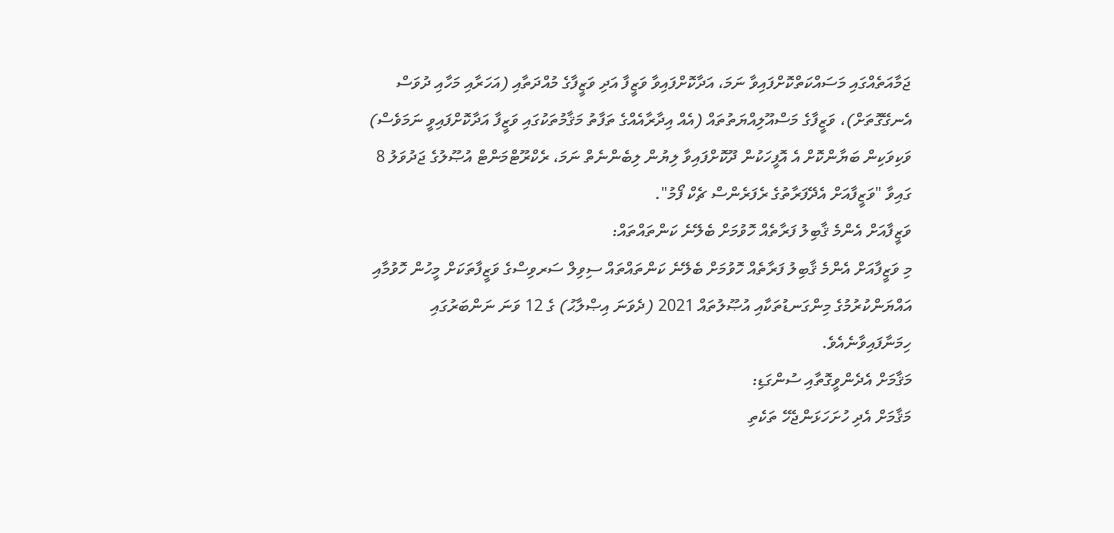ޖަމާއަތެއްގައި މަސައްކަތްކޮށްފައިވާ ނަމަ، އަދާކޮށްފައިވާ ވަޒީފާ އަދި ވަޒީފާގެ މުއްދަތާއި (އަހަރާއި މަހާއި ދުވަސް އެނގޭގޮތަށް)، ވަޒީފާގެ މަސްއޫލިއްޔަތުތައް (އެއް އިދާރާއެއްގެ ތަފާތު މަޤާމުތަކުގައި ވަޒީފާ އަދާކޮށްފައިވީ ނަމަވެސް) ވަކިވަކިން ބަޔާންކޮށް އެ އޮފީހަކުން ދޫކޮށްފައިވާ ލިޔުން ލިބެންނެތް ނަމަ، ރެކްރޫޓްމަންޓް އުޞޫލުގެ ޖަދުވަލު 8 ގައިވާ "ވަޒީފާއަށް އެދޭފަރާތުގެ ރެފަރެންސް ޗެކް ފޯމު".
ވަޒީފާއަށް އެންމެ ޤާބިލު ފަރާތެއް ހޮވުމަށް ބެލޭނެ ކަންތައްތައް:
މި ވަޒީފާއަށް އެންމެ ޤާބިލު ފަރާތެއް ހޮވުމަށް ބެލޭނެ ކަންތައްތައް ސިވިލް ސަރވިސްގެ ވަޒީފާތަކަށް މީހުން ހޮވުމާއި އައްޔަންކުރުމުގެ މިންގަނޑުތަކާއި އުޞޫލުތައް 2021 (ދެވަނަ އިޞްލާޙު) ގެ 12 ވަނަ ނަންބަރުގައި ހިމަނާފައިވާނެއެވެ.
މަޤާމަށް އެދެންވީގޮތާއި ސުންގަޑި:
މަޤާމަށް އެދި ހުށަހަޅަންޖެހޭ ތަކެތި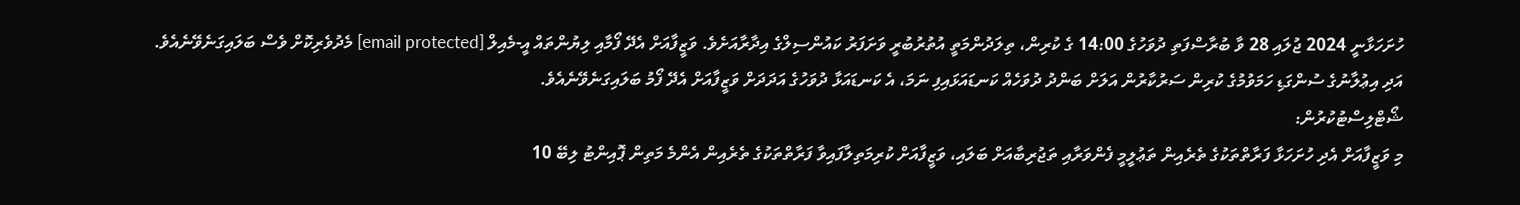ހުށަހަޅާނީ 2024 ޖުލައި 28 ވާ ބުރާސްފަތި ދުވަހުގެ 14:00 ގެ ކުރިން، ތިލަދުންމަތީ އުތުރުބުރީ ވަށަފަރު ކައުންސިލްގެ އިދާރާއަށެވެ. ވަޒީފާއަށް އެދޭ ފޯމާއި ލިޔުންތައް އީ-މެއިލް [email protected] މެދުވެރިކޮށް ވެސް ބަލައިގަނެވޭނެއެވެ.
އަދި އިޢުލާނުގެ ސުންގަޑި ހަމަވުމުގެ ކުރިން ސަރުކާރުން އަލަށް ބަންދު ދުވަހެއް ކަނޑައަޅައިފި ނަމަ، އެ ކަނޑައަޅާ ދުވަހުގެ އަދަދަށް ވަޒީފާއަށް އެދޭ ފޯމު ބަލައިގަނެވޭނެއެވެ.
ޝޯޓްލިސްޓުކުރުން:
މި ވަޒީފާއަށް އެދި ހުށަހަޅާ ފަރާތްތަކުގެ ތެރެއިން ތަޢުލީމީ ފެންވަރާއި ތަޖުރިބާއަށް ބަލައި، ވަޒީފާއަށް ކުރިމަތިލާފައިވާ ފަރާތްތަކުގެ ތެރެއިން އެންމެ މަތިން ޕޮއިންޓު ލިބޭ 10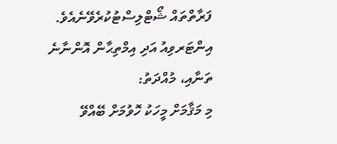ފަރާތްތައް ޝޯޓްލިސްޓުކުރެވޭނެއެވެ.
އިންޓަރވިއު އަދި އިމްތިޙާން އޮންނާނެ ތަނާއި، މުއްދަތު:
މި މަޤާމަށް މީހަކު ހޮވުމަށް ބޭއްވޭ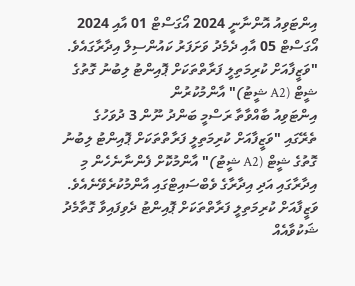އިންޓަވިއު އޮންނާނީ 2024 އޯގަސްޓް 01 އާއި 2024 އޯގަސްޓް 05 އާއި ދެމެދު ވަށަފަރު ކައުންސިލް އިދާރާގައެވެ.
"ވަޒީފާއަށް ކުރިމަތިލީ ފަރާތްތަކަށް ޕޮއިންޓު ލިބުނު ގޮތުގެ ޝީޓް (A2 ޝީޓު)" އާންމުކުރުން
އިންޓަވިއު ބާއްވާތާ ރަސްމީ ބަންދު ނޫން 3 ދުވަހުގެ ތެރޭގައި "ވަޒީފާއަށް ކުރިމަތިލީ ފަރާތްތަކަށް ޕޮއިންޓު ލިބުނު ގޮތުގެ ޝީޓް (A2 ޝީޓު)" އާންމުކޮށް ފެންނާނެހެން މި އިދާރާގައި އަދި އިދާރާގެ ވެބްސައިޓްގައި އާންމުކުރެވޭނެއެވެ. ވަޒީފާއަށް ކުރިމަތިލީ ފަރާތްތަކަށް ޕޮއިންޓު ދެވިފައިވާ ގޮތާމެދު ޝަކުވާއެއް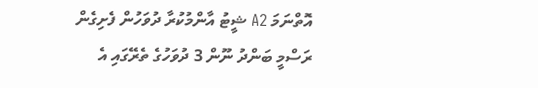އޮތްނަމަ A2 ޝީޓު އާންމުކުރާ ދުވަހުން ފެށިގެން ރަސްމީ ބަންދު ނޫން 3 ދުވަހުގެ ތެރޭގައި އެ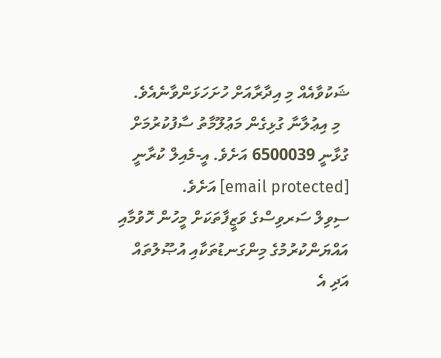ޝަކުވާއެއް މި އިދާރާއަށް ހުށަހަޅަންވާނެއެވެ.
  މި އިޢުލާނާ ގުޅިގެން މަޢުލޫމާތު ސާފުކުރުމަށް ގުޅާނީ 6500039 އަށެވެ. އީ-މެއިލް ކުރާނީ [email protected] އަށެވެ.
ސިވިލް ސަރވިސްގެ ވަޒީފާތަކަށް މީހުން ހޮވުމާއި އައްޔަންކުރުމުގެ މިންގަނޑުތަކާއި އުޞޫލުތައް އަދި އެ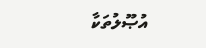އުޞޫލުތަކާ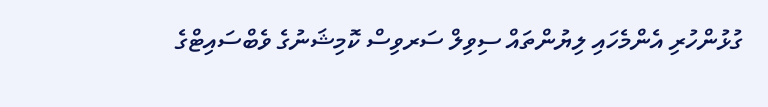ގުޅުންހުރި އެންމެހައި ލިޔުންތައް ސިވިލް ސަރވިސް ކޮމިޝަނުގެ ވެބްސައިޓްގެ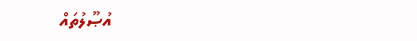އުޞޫލުތައް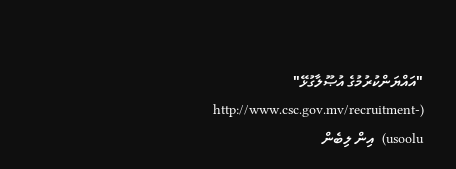"އައްޔަންކުރުމުގެ އުޞޫލާގުޅޭ" (http://www.csc.gov.mv/recruitment-usoolu)  އިން ލިބެން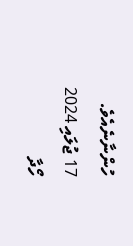ހުންނާނެއެވެ.
17 ޖުލައި 2024
ހޯދާ